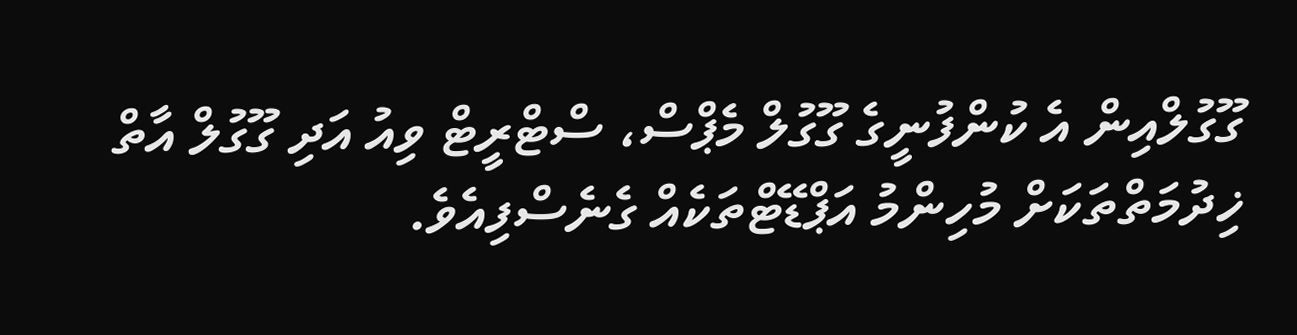ގޫގުލްއިން އެ ކުންފުނީގެ ގޫގުލް މެޕްސް، ސްޓްރީޓް ވިއު އަދި ގޫގުލް އާތް ޚިދުމަތްތަކަށް މުހިންމު އަޕްޑޭޓްތަކެއް ގެނެސްފިއެވެ.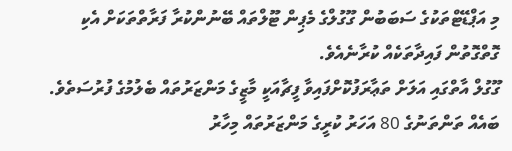މި އަޕްޑޭޓްތަކުގެ ސަބަބުން ގޫގުލްގެ މެޕިން ޓޫލްތައް ބޭނުންކުރާ ފަރާތްތަކަށް އެކި ގޮތްގޮތުން ފައިދާތަކެއް ކުރާނެއެވެ.
ގޫގުލް އާތްގައި އަލަށް ތަޢާރަފުކޮށްފައިވާ ފީޗާއަކީ މާޒީގެ މަންޒަރުތައް ބެލުމުގެ ފުރުސަތެވެ. ބައެއް ތަންތަނުގެ 80 އަހަރު ކުރީގެ މަންޒަރުތައް މިހާރު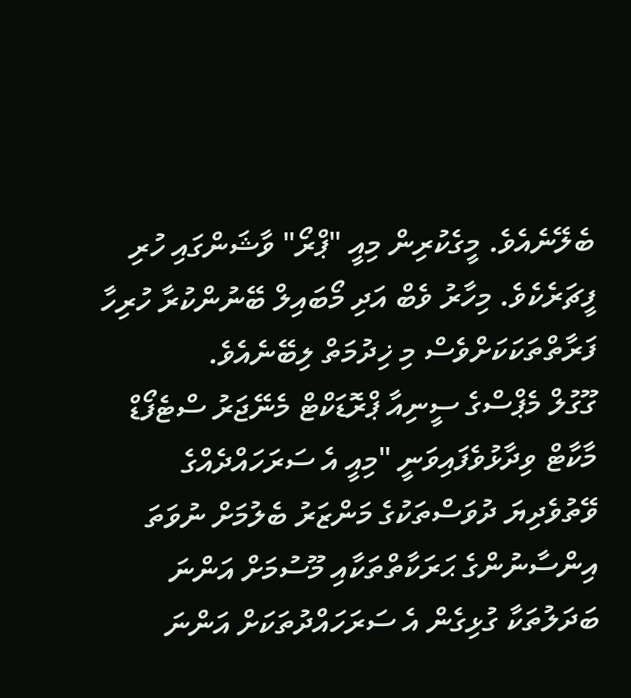ބެލޭނެއެވެ. މީގެކުރިން މިއީ "ޕްރޯ" ވާޝަންގައި ހުރި ފީޗަރެކެވެ. މިހާރު ވެބް އަދި މޯބައިލް ބޭނުންކުރާ ހުރިހާ ފަރާތްތަކަކަށްވެސް މި ޚިދުމަތް ލިބޭނެއެވެ.
ގޫގުލް މެޕްސްގެ ސީނިއާ ޕްރޮޑަކްޓް މެނޭޖަރު ސްޓެފޯޑް މާކާޓް ވިދާޅުވެފައިވަނީ "މިއީ އެ ސަރަހައްދެއްގެ ވޭތުވެދިޔަ ދުވަސްތަކުގެ މަންޒަރު ބެލުމަށް ނުވަތަ އިންސާނުންގެ ޙަރަކާތްތަކާއި މޫސުމަށް އަންނަ ބަދަލުތަކާ ގުޅިގެން އެ ސަރަހައްދުތަކަށް އަންނަ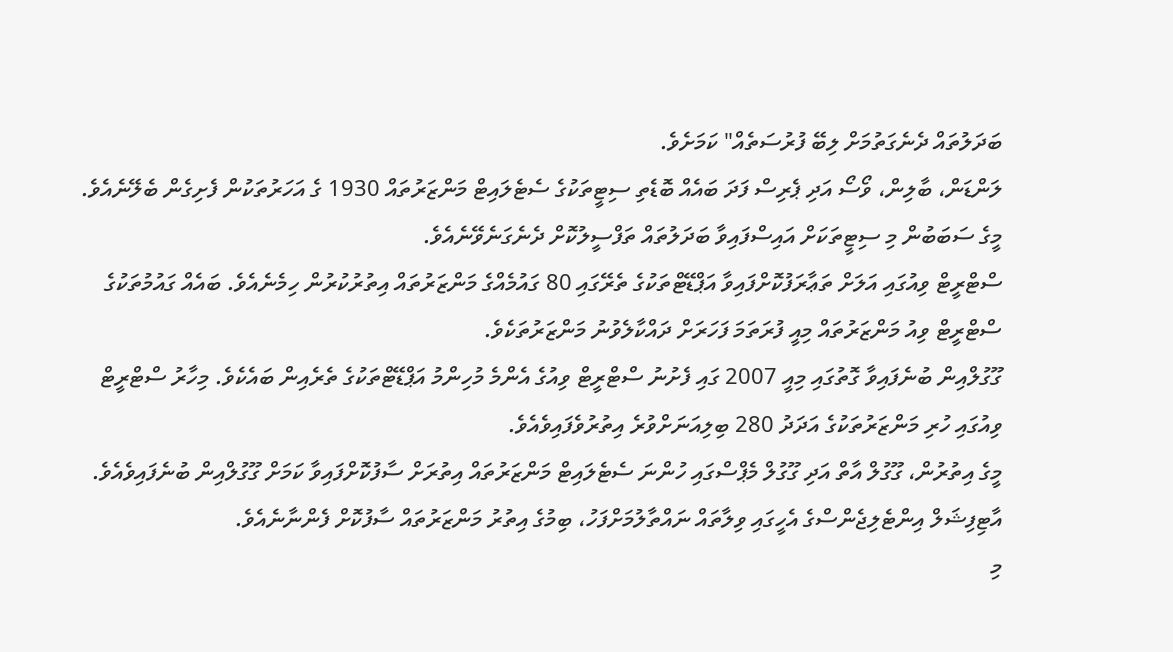ބަދަލުތައް ދެނެގަތުމަށް ލިބޭ ފުރުސަތެއް" ކަމަށެވެ.
ލަންޑަން، ބާލިން، ވޯސޯ އަދި ޕެރިސް ފަދަ ބައެއް ބޮޑެތި ސިޓީތަކުގެ ސެޓެލައިޓް މަންޒަރުތައް 1930 ގެ އަހަރުތަކުން ފެށިގެން ބެލޭނެއެވެ. މީގެ ސަބަބުން މި ސިޓީތަކަށް އައިސްފައިވާ ބަދަލުތައް ތަފްސީލުކޮށް ދެނެގަނެވޭނެއެވެ.
ސްޓްރީޓް ވިއުގައި އަލަށް ތަޢާރަފުކޮށްފައިވާ އަޕްޑޭޓްތަކުގެ ތެރޭގައި 80 ގައުމެއްގެ މަންޒަރުތައް އިތުރުކުރުން ހިމެނެއެވެ. ބައެއް ގައުމުތަކުގެ ސްޓްރީޓް ވިއު މަންޒަރުތައް މިއީ ފުރަތަމަ ފަހަރަށް ދައްކާލެވުނު މަންޒަރުތަކެވެ.
ގޫގުލްއިން ބުނެފައިވާ ގޮތުގައި މިއީ 2007 ގައި ފެށުނު ސްޓްރީޓް ވިއުގެ އެންމެ މުހިންމު އަޕްޑޭޓްތަކުގެ ތެރެއިން ބައެކެވެ. މިހާރު ސްޓްރީޓް ވިއުގައި ހުރި މަންޒަރުތަކުގެ އަދަދު 280 ބިލިއަނަށްވުރެ އިތުރުވެފައިވެއެވެ.
މީގެ އިތުރުން، ގޫގުލް އާތް އަދި ގޫގުލް މެޕްސްގައި ހުންނަ ސެޓެލައިޓް މަންޒަރުތައް އިތުރަށް ސާފުކޮށްފައިވާ ކަމަށް ގޫގުލްއިން ބުނެފައިވެއެވެ. އާޓިފިޝަލް އިންޓެލިޖެންސްގެ އެހީގައި ވިލާތައް ނައްތާލުމަށްފަހު، ބިމުގެ އިތުރު މަންޒަރުތައް ސާފުކޮށް ފެންނާނެއެވެ.
މި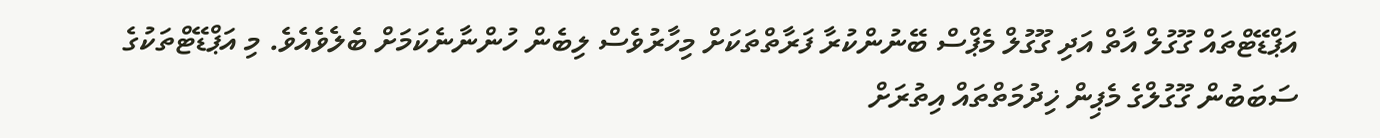އަޕްޑޭޓްތައް ގޫގުލް އާތް އަދި ގޫގުލް މެޕްސް ބޭނުންކުރާ ފަރާތްތަކަށް މިހާރުވެސް ލިބެން ހުންނާނެކަމަށް ބެލެވެއެވެ. މި އަޕްޑޭޓްތަކުގެ ސަބަބުން ގޫގުލްގެ މެޕިން ޚިދުމަތްތައް އިތުރަށް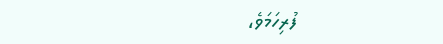ފުރިހަމަވެ،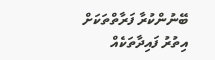ބޭނުންކުރާ ފަރާތްތަކަށް އިތުރު ފައިދާތަކެއް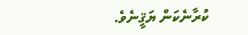ކުރާނެކަން ޔަޤީނެވެ.